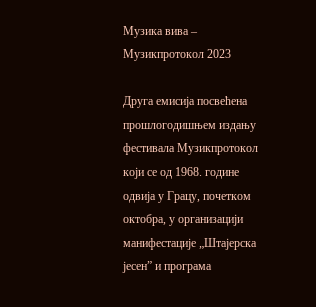Музика вива – Музикпротокол 2023

Друга емисија посвећена прошлогодишњем издању фестивала Музикпротокол који се од 1968. године одвија у Грацу, почетком октобра, у организацији манифестације „Штајерска јесен” и програма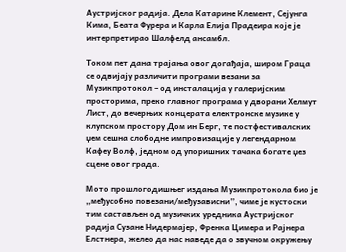Аустријског радија. Дела Катарине Клемент, Сејунга Кима, Беата Фурера и Карла Елија Прадеира које је интерпретирао Шалфелд ансамбл.

Током пет дана трајања овог догађаја, широм Граца се одвијају различити програми везани за Музикпротокол – од инсталација у галеријским просторима, преко главног програма у дворани Хелмут Лист, до вечерњих концерата електронске музике у клупском простору Дом ин Берг, те постфестивалских џем сешна слободне импровизације у легендарном Кафеу Волф, једном од упоришних тачака богате џез сцене овог града.

Мото прошлогодишњег издања Музикпротокола био је „међусобно повезани/међузависни”, чиме је кустоски тим састављен од музичких уредника Аустријског радија Сузане Нидермајер, Френка Цимера и Рајнера Елстнера, желео да нас наведе да о звучном окружењу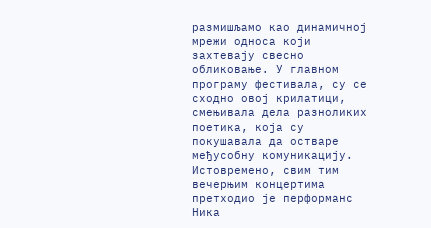размишљамо као динамичној мрежи односа који захтевају свесно обликовање. У главном програму фестивала, су се сходно овој крилатици, смењивала дела разноликих поетика, која су покушавала да остваре међусобну комуникацију. Истовремено, свим тим вечерњим концертима претходио је перформанс Ника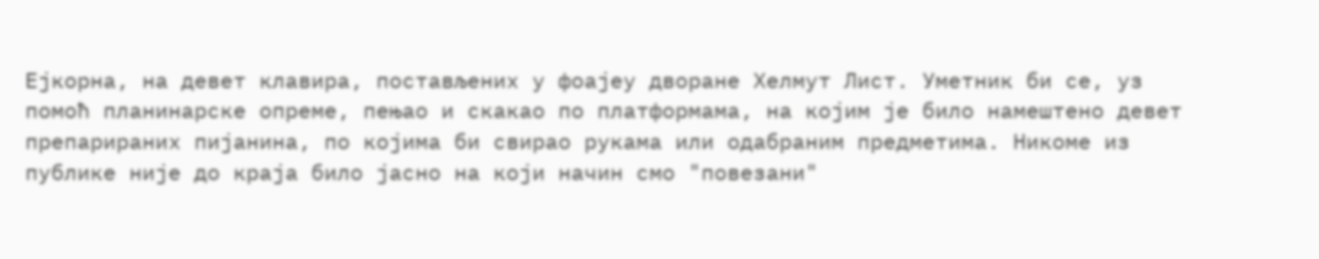Ејкорна, на девет клавира, постављених у фоајеу дворане Хелмут Лист. Уметник би се, уз помоћ планинарске опреме, пењао и скакао по платформама, на којим је било намештено девет препарираних пијанина, по којима би свирао рукама или одабраним предметима. Никоме из публике није до краја било јасно на који начин смо "повезани"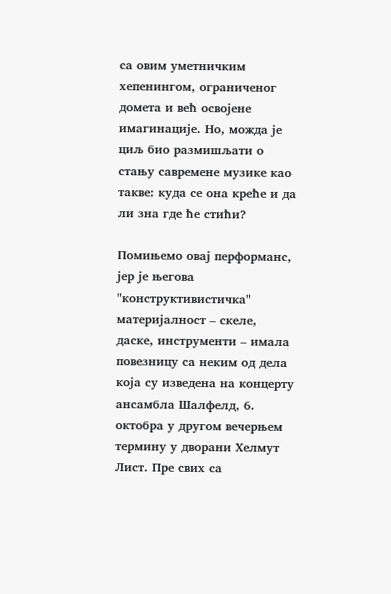са овим уметничким хепенингом, ограниченог домета и већ освојене имагинације. Но, можда је циљ био размишљати о стању савремене музике као такве: куда се она креће и да ли зна где ће стићи?

Помињемо овај перформанс, јер је његова "конструктивистичка" материјалност – скеле, даске, инструменти – имала повезницу са неким од дела која су изведена на концерту ансамбла Шалфелд, 6. октобра у другом вечерњем термину у дворани Хелмут Лист. Пре свих са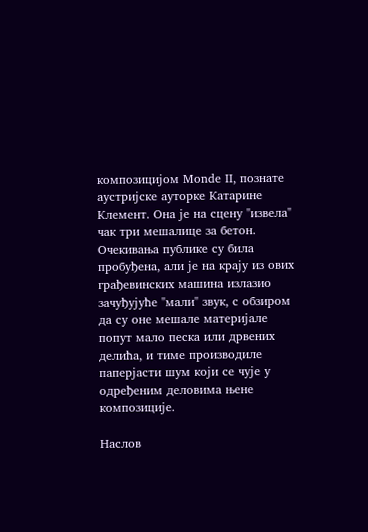композицијом Monde II, познате аустријске ауторке Катарине Клемент. Она је на сцену "извела" чак три мешалице за бетон. Очекивања публике су била пробуђена, али је на крају из ових грађевинских машина излазио зачуђујуће "мали" звук, с обзиром да су оне мешале материјале попут мало песка или дрвених делића, и тиме производиле паперјасти шум који се чује у одређеним деловима њене композиције.

Наслов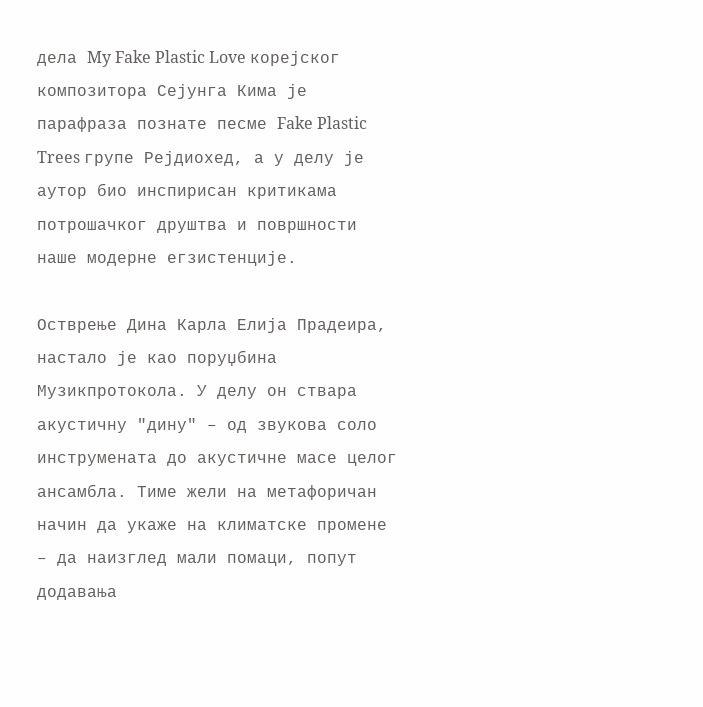дела My Fake Plastic Love корејског композитора Сејунга Кима је парафраза познате песме Fake Plastic Trees групе Рејдиохед, а у делу је аутор био инспирисан критикама потрошачког друштва и површности наше модерне егзистенције.

Остврењe Дина Карла Елија Прадеира, настало је као поруџбина Музикпротокола. У делу он ствара акустичну "дину" – од звукова соло инструмената до акустичне масе целог ансамбла. Тиме жели на метафоричан начин да укаже на климатске промене – да наизглед мали помаци, попут додавања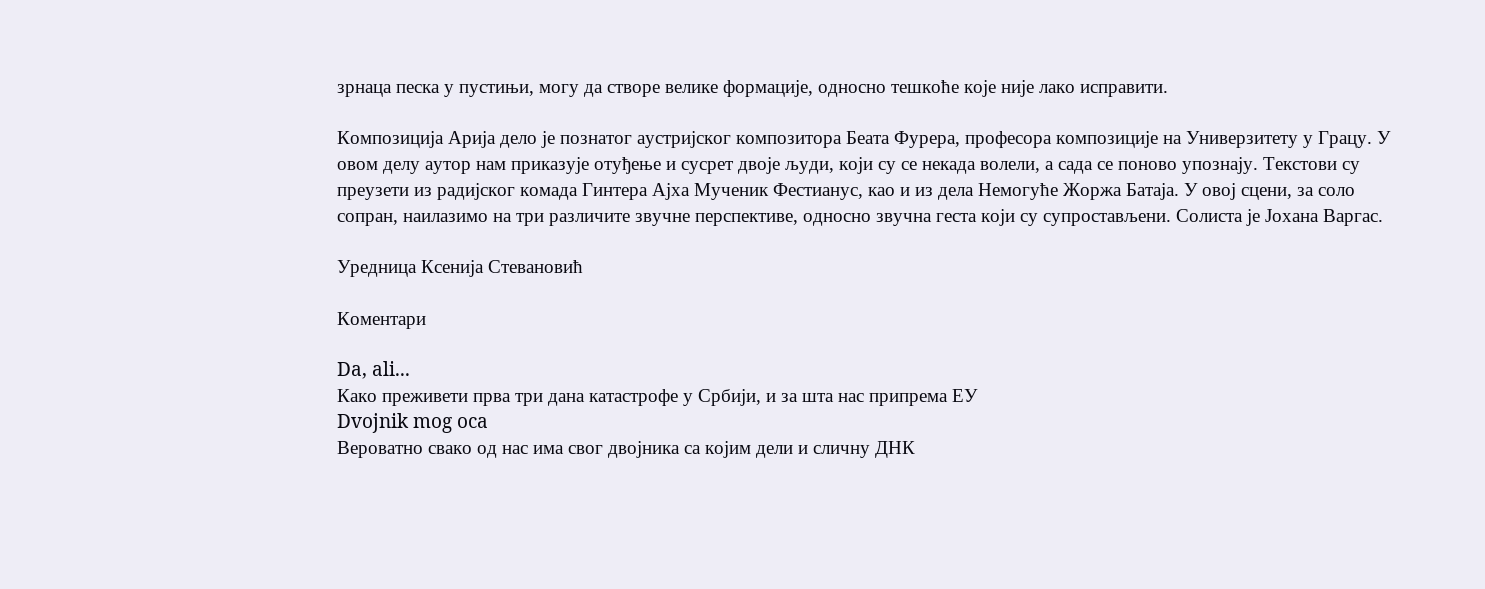зрнаца песка у пустињи, могу да створе велике формације, односно тешкоће које није лако исправити.

Композиција Арија дело је познатог аустријског композитора Беата Фурера, професора композиције на Универзитету у Грацу. У овом делу аутор нам приказује отуђење и сусрет двоје људи, који су се некада волели, а сада се поново упознају. Текстови су преузети из радијског комада Гинтера Ајха Мученик Фестианус, као и из дела Немогуће Жоржа Батаја. У овој сцени, за соло сопран, наилазимо на три различите звучне перспективе, односно звучна геста који су супростављени. Солиста је Јохана Варгас.

Уредница Ксенија Стевановић

Коментари

Da, ali...
Како преживети прва три дана катастрофе у Србији, и за шта нас припрема ЕУ
Dvojnik mog oca
Вероватно свако од нас има свог двојника са којим дели и сличну ДНК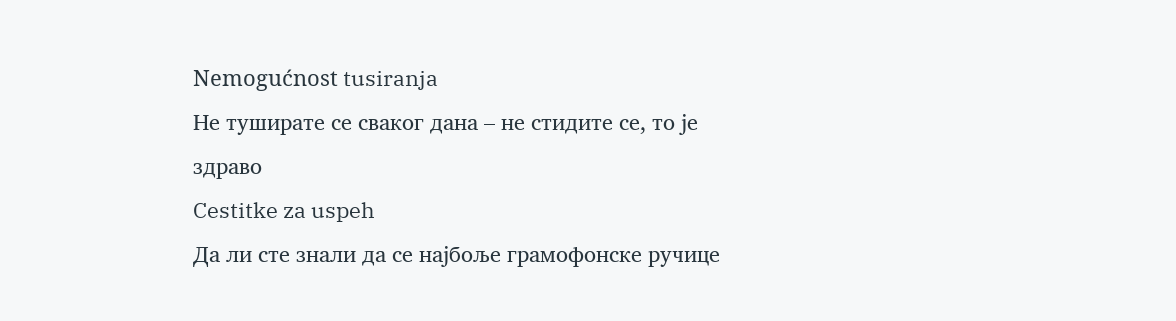Nemogućnost tusiranja
Не туширате се сваког дана – не стидите се, то је здраво
Cestitke za uspeh
Да ли сте знали да се најбоље грамофонске ручице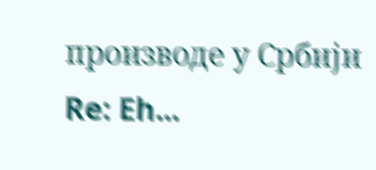производе у Србији
Re: Eh...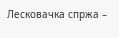Лесковачка спржа –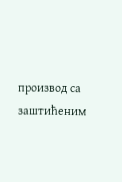производ са заштићеним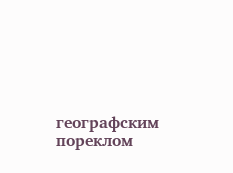географским пореклом